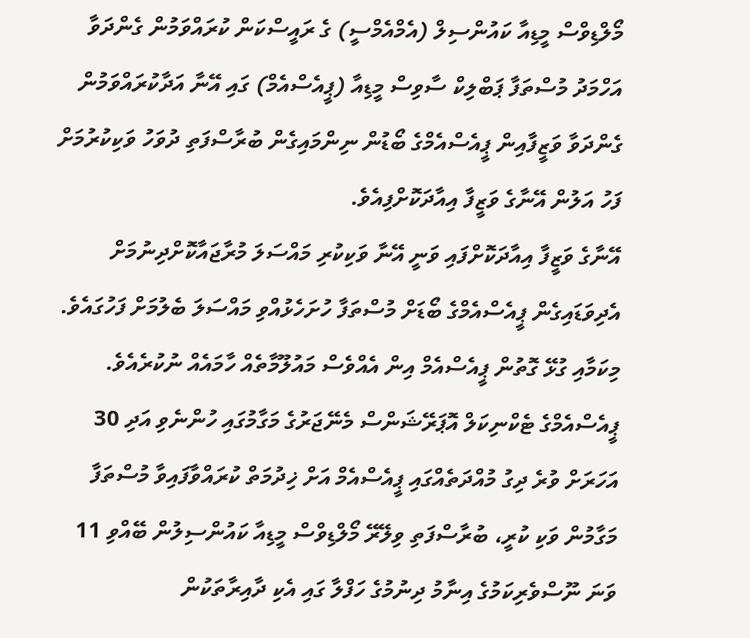މޯލްޑިވްސް މީޑިއާ ކައުންސިލް (އެމްއެމްސީ) ގެ ރައީސްކަން ކުރައްވަމުން ގެންދަވާ އަހްމަދު މުސްތަފާ ޕަބްލިކް ސާވިސް މީޑިއާ (ޕީއެސްއެމް) ގައި އޭނާ އަދާކުރައްވަމުން ގެންދަވާ ވަޒީފާއިން ޕީއެސްއެމްގެ ބޯޑުން ނިންމައިގެން ބުރާސްފަތި ދުވަހު ވަކިކުރުމަށް ފަހު އަލުން އޭނާގެ ވަޒީފާ އިއާދަކޮށްފިއެވެ.
އޭނާގެ ވަޒީފާ އިއާދަކޮށްފައި ވަނީ އޭނާ ވަކިކުރި މައްސަލަ މުރާޖައާކޮށްދިނުމަށް އެދިވަޑައިގެން ޕީއެސްއެމްގެ ބޯޑަށް މުސްތަފާ ހުށަހެޅުއްވި މައްސަލަ ބެލުމަށް ފަހުގައެވެ. މިކަމާއި ގުޅޭ ގޮތުން ޕީއެސްއެމް އިން އެއްވެސް މައުލޫމާތެއް ހާމައެއް ނުކުރެއެވެ.
ޕީއެސްއެމްގެ ޓެކްނިކަލް އޮޕަރޭޝަންސް މެނޭޖަރުގެ މަގާމުގައި ހުންނެވި އަދި 30 އަހަރަށް ވުރެ ދިގު މުއްދަތެއްގައި ޕީއެސްއެމް އަށް ޚިދުމަތް ކުރައްވާފައިވާ މުސްތަފާ މަގާމުން ވަކި ކުރީ، ބުރާސްފަތި ވިލޭރޭ މޯލްޑިވްސް މީޑިއާ ކައުންސިލުން ބޭއްވި 11 ވަނަ ނޫސްވެރިކަމުގެ އިނާމު ދިނުމުގެ ހަފްލާ ގައި އެކި ދާއިރާތަކުން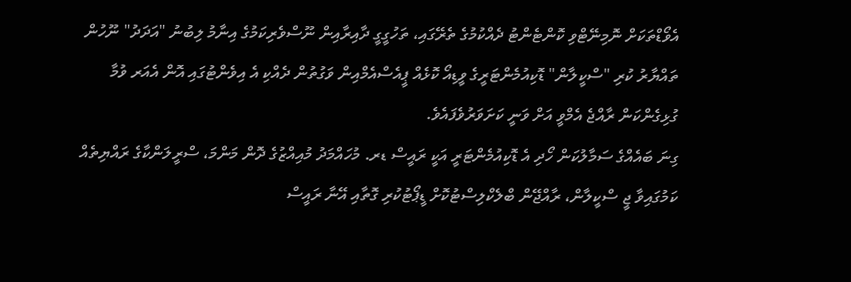އެވޯޑްތަކަށް ނޮމިނޭޓްވި ކޮންޓެންޓު ދެއްކުމުގެ ތެރޭގައި، ތަހުގީގީ ދާއިރާއިން ނޫސްވެރިކަމުގެ އިނާމު ލިބުނު "އަދަދު" ނޫހުން ތައްޔާރު ކުރި "ސްކީލާން" ޑޮކިއުމެންޓަރީގެ ވީޑިއޯ ކޮޅެއް ޕީއެސްއެމްއިން ވަގުތުން ދެއްކި އެ އިވެންޓުގައި އޮން އެއަރ ވުމާ ގުޅިގެންކަން ރާއްޖެ އެމްވީ އަށް ވަނީ ކަށަވަރުވެފައެވެ.
ގިނަ ބައެއްގެ ސަމާލުކަން ހޯދި އެ ޑޮކިއުމެންޓަރީ އަކީ ރައީސް ޑރ. މުހައްމަދު މުއިއްޒުގެ ދޮން މަންމަ، ސްރީލަންކާގެ ރައްޔިތެއް ކަމުގައިވާ ޖީ ސްކީލާން، ރާއްޖޭން ބްލެކްލިސްޓުކޮށް ޑީޕޯޓުކުރި ގޮތާއި އޭނާ ރައީސް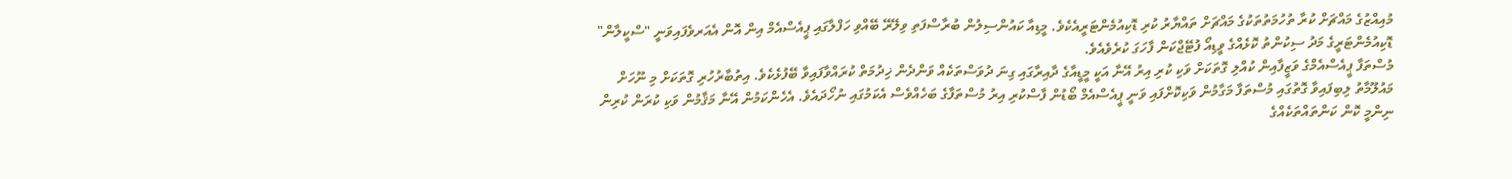މުއިއްޒުގެ މައްޗަށް ކުރާ ތުހުމަތުތަކުގެ މައްޗަށް ތައްޔާރު ކުރި ޑޮކިއުމެންޓަރީއެކެވެ. މީޑިއާ ކައުންސިލުން ބުރާސްފަތި ވިލޭރޭ ބޭއްވި ހަފްލާގައި ޕީއެސްއެމް އިން އޮން އެއަރވެފައިވަނީ "ސްކީލާން" ޑޮކިއުމެންޓަރީގެ މަދު ސިކުންތު ކޮޅެއްގެ ވީޑިއޯ ފުޓޭޖްކަން ފާހަގަ ކުރެވެއެވެ.
މުސްތަފާ ޕީއެސްއެމްގެ ވަޒީފާއިން ކުއްލި ގޮތަކަށް ވަކި ކުރި އިރު އޭނާ އަކީ މީޑީއާގެ ދާއިރާގައި ގިނަ ދުވަސްތަކެއް ވަންދެން ޚިދުމަތް ކުރައްވާފައިވާ ބޭފުޅެކެވެ. އިތުބާރުހުރި ގޮތަކަށް މި ނޫހަށް މައުލޫމާތު ލިބިފައިވާ ގޮތުގައި މުސްތަފާ މަގާމުން ވަކިކޮށްފައި ވަނީ ޕީއެސްއެމް ބޯޑުން ފާސްކުރި އިރު މުސްތަފާގެ ބަހެއްވެސް އެކަމުގައި ނުހޯދައެވެ. އެހެންކަމުން އޭނާ މަޤާމުން ވަކި ކުރަން ކުރިން ނިންމީ ކޮން ކަންތައްތަކެއްގެ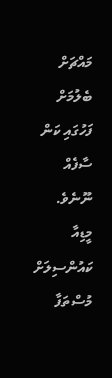މައްޗަށް ބެލުމަށް ފަހުގައި ކަން ސާފެއް ނޫނެވެ.
މީޑިއާ ކައުންސިލަށް މުސްތަފާ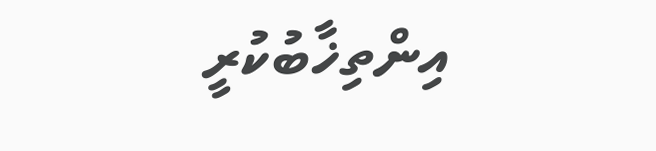އިންތިޚާބުކުރީ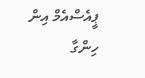ޕީއެސްއެމް އިން ހިންގާ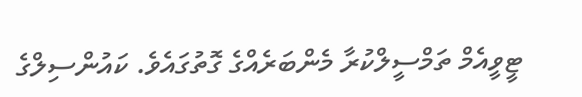ޓީވީއެމް ތަމްސީލްކުރާ މެންބަރެއްގެ ގޮތުގައެވެ. ކައުންސިލްގެ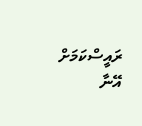ރައީސްކަމަށް އޭނާ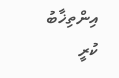އިންތިޚާބު ކުރީ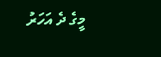މީގެ ދެ އަހަރު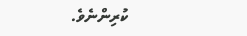ކުރިންނެވެ.